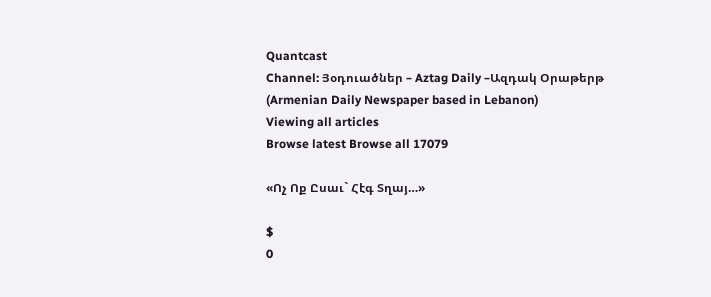Quantcast
Channel: Յօդուածներ – Aztag Daily –Ազդակ Օրաթերթ (Armenian Daily Newspaper based in Lebanon)
Viewing all articles
Browse latest Browse all 17079

«Ոչ Ոք Ըսաւ` Հէգ Տղայ…»

$
0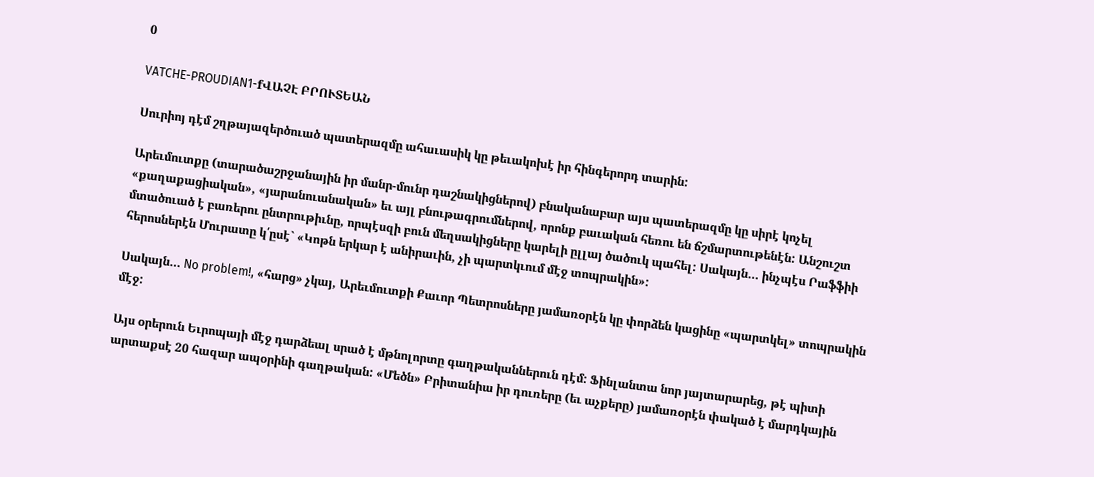0

VATCHE-PROUDIAN1-fՎԱՉԷ ԲՐՈՒՏԵԱՆ

Սուրիոյ դէմ շղթայազերծուած պատերազմը ահաւասիկ կը թեւակոխէ իր հինգերորդ տարին:

Արեւմուտքը (տարածաշրջանային իր մանր-մունր դաշնակիցներով) բնականաբար այս պատերազմը կը սիրէ կոչել «քաղաքացիական», «յարանուանական» եւ այլ բնութագրումներով, որոնք բաւական հեռու են ճշմարտութենէն: Անշուշտ մտածուած է բառերու ընտրութիւնը, որպէսզի բուն մեղսակիցները կարելի ըլլայ ծածուկ պահել: Սակայն… ինչպէս Րաֆֆիի հերոսներէն Մուրատը կ՛ըսէ` «Կոթն երկար է անիրաւին, չի պարտկւում մէջ տոպրակին»:

Սակայն… No problem!, «հարց» չկայ, Արեւմուտքի Քաւոր Պետրոսները յամառօրէն կը փորձեն կացինը «պարտկել» տոպրակին մէջ:

Այս օրերուն Եւրոպայի մէջ դարձեալ սրած է մթնոլորտը գաղթականներուն դէմ: Ֆինլանտա նոր յայտարարեց, թէ պիտի արտաքսէ 20 հազար ապօրինի գաղթական: «Մեծն» Բրիտանիա իր դուռերը (եւ աչքերը) յամառօրէն փակած է մարդկային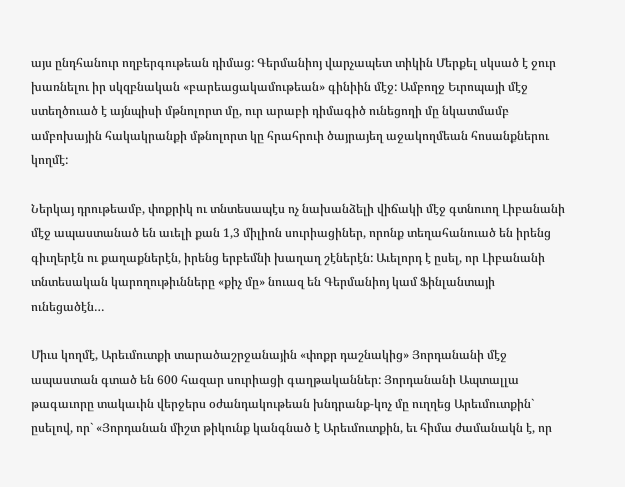այս ընդհանուր ողբերգութեան դիմաց: Գերմանիոյ վարչապետ տիկին Մերքել սկսած է ջուր խառնելու իր սկզբնական «բարեացակամութեան» գինիին մէջ: Ամբողջ Եւրոպայի մէջ ստեղծուած է այնպիսի մթնոլորտ մը, ուր արաբի դիմագիծ ունեցողի մը նկատմամբ ամբոխային հակակրանքի մթնոլորտ կը հրահրուի ծայրայեղ աջակողմեան հոսանքներու կողմէ:

Ներկայ դրութեամբ, փոքրիկ ու տնտեսապէս ոչ նախանձելի վիճակի մէջ գտնուող Լիբանանի մէջ ապաստանած են աւելի քան 1,3 միլիոն սուրիացիներ, որոնք տեղահանուած են իրենց գիւղերէն ու քաղաքներէն, իրենց երբեմնի խաղաղ շէներէն: Աւելորդ է ըսել, որ Լիբանանի տնտեսական կարողութիւնները «քիչ մը» նուազ են Գերմանիոյ կամ Ֆինլանտայի ունեցածէն…

Միւս կողմէ, Արեւմուտքի տարածաշրջանային «փոքր դաշնակից» Յորդանանի մէջ ապաստան գտած են 600 հազար սուրիացի գաղթականներ: Յորդանանի Ապտալլա թագաւորը տակաւին վերջերս օժանդակութեան խնդրանք-կոչ մը ուղղեց Արեւմուտքին` ըսելով, որ` «Յորդանան միշտ թիկունք կանգնած է Արեւմուտքին, եւ հիմա ժամանակն է, որ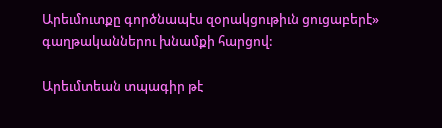Արեւմուտքը գործնապէս զօրակցութիւն ցուցաբերէ» գաղթականներու խնամքի հարցով:

Արեւմտեան տպագիր թէ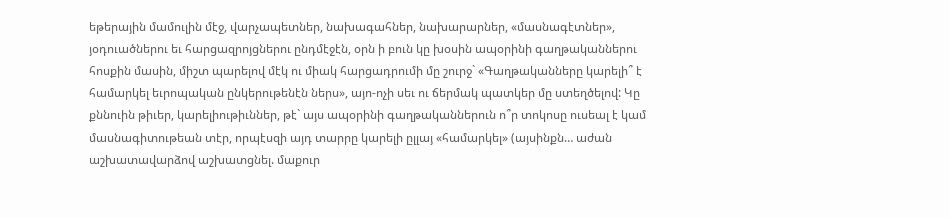եթերային մամուլին մէջ, վարչապետներ, նախագահներ, նախարարներ, «մասնագէտներ», յօդուածներու եւ հարցազրոյցներու ընդմէջէն, օրն ի բուն կը խօսին ապօրինի գաղթականներու հոսքին մասին, միշտ պարելով մէկ ու միակ հարցադրումի մը շուրջ` «Գաղթականները կարելի՞ է համարկել եւրոպական ընկերութենէն ներս», այո-ոչի սեւ ու ճերմակ պատկեր մը ստեղծելով: Կը քննուին թիւեր, կարելիութիւններ, թէ` այս ապօրինի գաղթականներուն ո՞ր տոկոսը ուսեալ է կամ մասնագիտութեան տէր, որպէսզի այդ տարրը կարելի ըլլայ «համարկել» (այսինքն… աժան աշխատավարձով աշխատցնել. մաքուր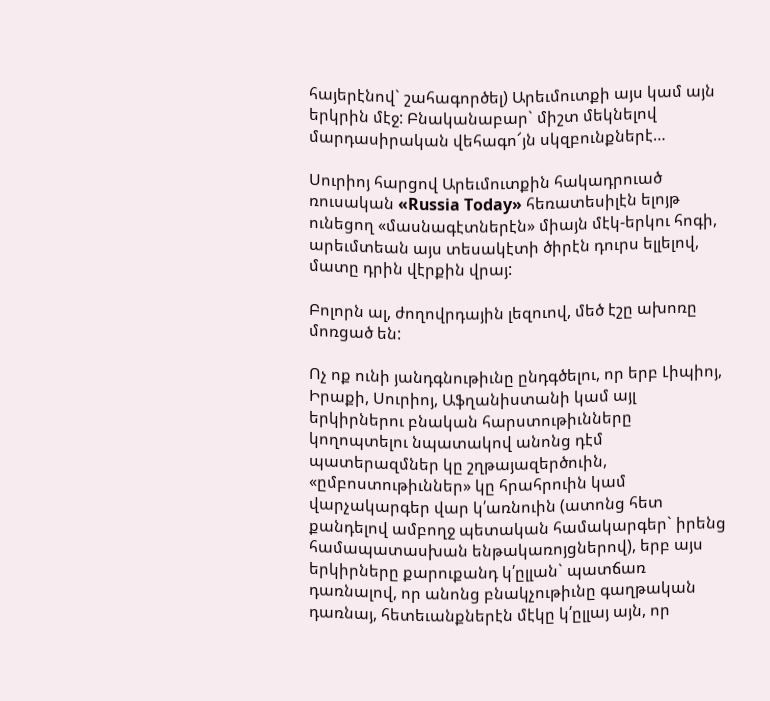հայերէնով` շահագործել) Արեւմուտքի այս կամ այն երկրին մէջ: Բնականաբար` միշտ մեկնելով մարդասիրական վեհագո՜յն սկզբունքներէ…

Սուրիոյ հարցով Արեւմուտքին հակադրուած ռուսական «Russia Today» հեռատեսիլէն ելոյթ ունեցող «մասնագէտներէն» միայն մէկ-երկու հոգի, արեւմտեան այս տեսակէտի ծիրէն դուրս ելլելով, մատը դրին վէրքին վրայ:

Բոլորն ալ, ժողովրդային լեզուով, մեծ էշը ախոռը մոռցած են:

Ոչ ոք ունի յանդգնութիւնը ընդգծելու, որ երբ Լիպիոյ, Իրաքի, Սուրիոյ, Աֆղանիստանի կամ այլ երկիրներու բնական հարստութիւնները կողոպտելու նպատակով անոնց դէմ պատերազմներ կը շղթայազերծուին, «ըմբոստութիւններ» կը հրահրուին կամ վարչակարգեր վար կ՛առնուին (ատոնց հետ քանդելով ամբողջ պետական համակարգեր` իրենց համապատասխան ենթակառոյցներով), երբ այս երկիրները քարուքանդ կ՛ըլլան` պատճառ դառնալով, որ անոնց բնակչութիւնը գաղթական դառնայ, հետեւանքներէն մէկը կ՛ըլլայ այն, որ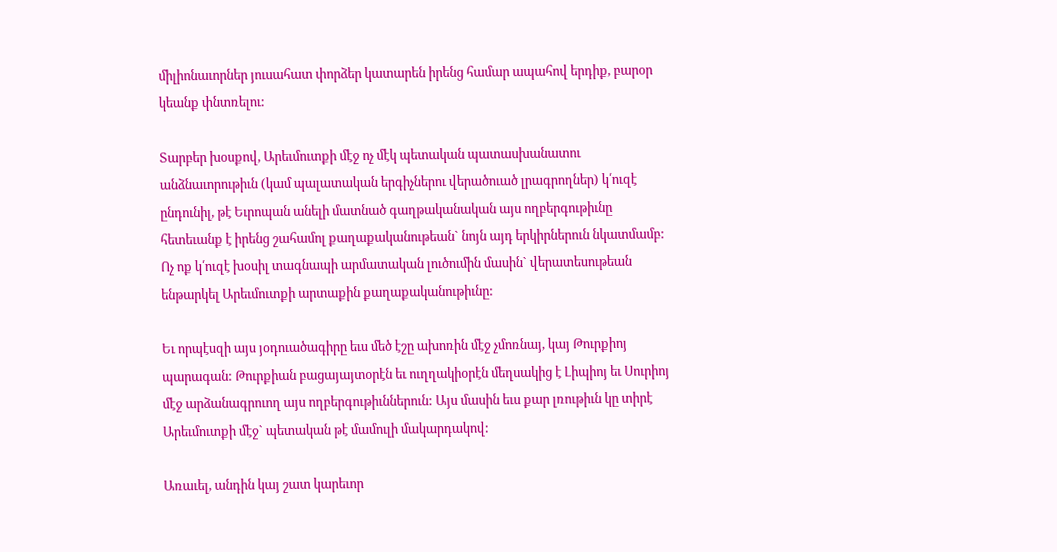միլիոնաւորներ յուսահատ փորձեր կատարեն իրենց համար ապահով երդիք, բարօր կեանք փնտռելու:

Տարբեր խօսքով, Արեւմուտքի մէջ ոչ մէկ պետական պատասխանատու անձնաւորութիւն (կամ պալատական երգիչներու վերածուած լրագրողներ) կ՛ուզէ ընդունիլ, թէ Եւրոպան անելի մատնած գաղթականական այս ողբերգութիւնը հետեւանք է իրենց շահամոլ քաղաքականութեան` նոյն այդ երկիրներուն նկատմամբ: Ոչ ոք կ՛ուզէ խօսիլ տագնապի արմատական լուծումին մասին` վերատեսութեան ենթարկել Արեւմուտքի արտաքին քաղաքականութիւնը:

Եւ որպէսզի այս յօդուածագիրը եւս մեծ էշը ախոռին մէջ չմոռնայ, կայ Թուրքիոյ պարագան: Թուրքիան բացայայտօրէն եւ ուղղակիօրէն մեղսակից է Լիպիոյ եւ Սուրիոյ մէջ արձանագրուող այս ողբերգութիւններուն: Այս մասին եւս քար լռութիւն կը տիրէ Արեւմուտքի մէջ` պետական թէ մամուլի մակարդակով:

Առաւել, անդին կայ շատ կարեւոր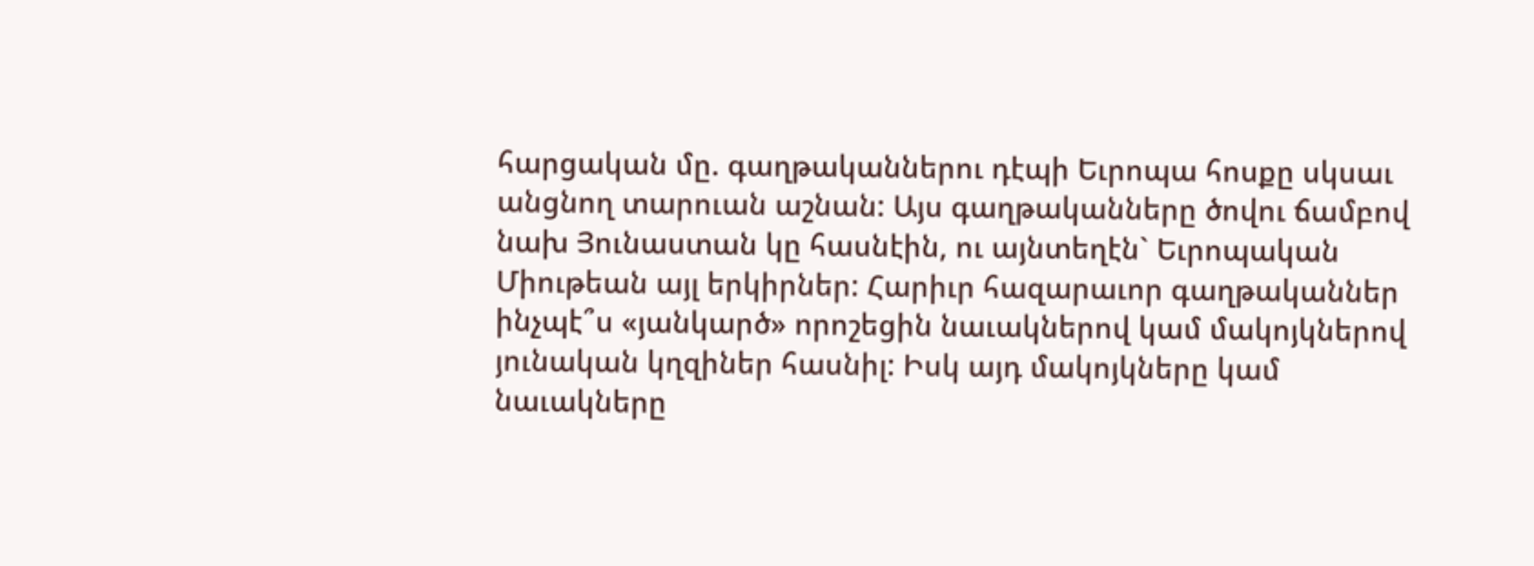հարցական մը. գաղթականներու դէպի Եւրոպա հոսքը սկսաւ անցնող տարուան աշնան: Այս գաղթականները ծովու ճամբով նախ Յունաստան կը հասնէին, ու այնտեղէն` Եւրոպական Միութեան այլ երկիրներ: Հարիւր հազարաւոր գաղթականներ ինչպէ՞ս «յանկարծ» որոշեցին նաւակներով կամ մակոյկներով յունական կղզիներ հասնիլ: Իսկ այդ մակոյկները կամ նաւակները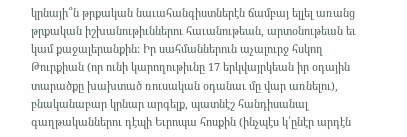կրնայի՞ն թրքական նաւահանգիստներէն ճամբայ ելլել առանց թրքական իշխանութիւններու հաւանութեան, արտօնութեան եւ կամ քաջալերանքին: Իր սահմաններուն աչալուրջ հսկող Թուրքիան (որ ունի կարողութիւնը 17 երկվայրկեան իր օդային տարածքը խախտած ռուսական օդանաւ մը վար առնելու), բնականաբար կրնար արգելք, պատնէշ հանդիսանալ գաղթականներու դէպի Եւրոպա հոսքին (ինչպէս կ՛ընէր արդէն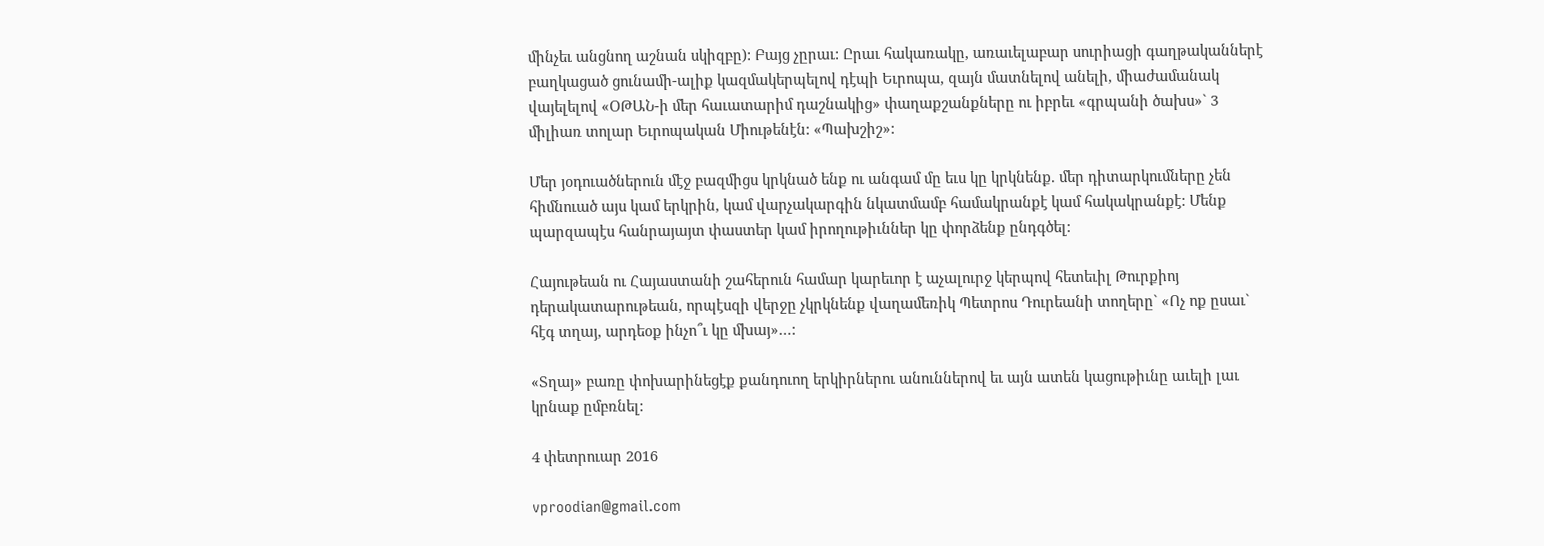մինչեւ անցնող աշնան սկիզբը): Բայց չըրաւ: Ըրաւ հակառակը, առաւելաբար սուրիացի գաղթականներէ բաղկացած ցունամի-ալիք կազմակերպելով դէպի Եւրոպա, զայն մատնելով անելի, միաժամանակ վայելելով «ՕԹԱՆ-ի մեր հաւատարիմ դաշնակից» փաղաքշանքները ու իբրեւ «գրպանի ծախս»` 3 միլիառ տոլար Եւրոպական Միութենէն: «Պախշիշ»:

Մեր յօդուածներուն մէջ բազմիցս կրկնած ենք ու անգամ մը եւս կը կրկնենք. մեր դիտարկումները չեն հիմնուած այս կամ երկրին, կամ վարչակարգին նկատմամբ համակրանքէ կամ հակակրանքէ: Մենք պարզապէս հանրայայտ փաստեր կամ իրողութիւններ կը փորձենք ընդգծել:

Հայութեան ու Հայաստանի շահերուն համար կարեւոր է աչալուրջ կերպով հետեւիլ Թուրքիոյ դերակատարութեան, որպէսզի վերջը չկրկնենք վաղամեռիկ Պետրոս Դուրեանի տողերը` «Ոչ ոք ըսաւ` հէգ տղայ, արդեօք ինչո՞ւ կը մխայ»…:

«Տղայ» բառը փոխարինեցէք քանդուող երկիրներու անուններով եւ այն ատեն կացութիւնը աւելի լաւ կրնաք ըմբռնել:

4 փետրուար 2016

vproodian@gmail.com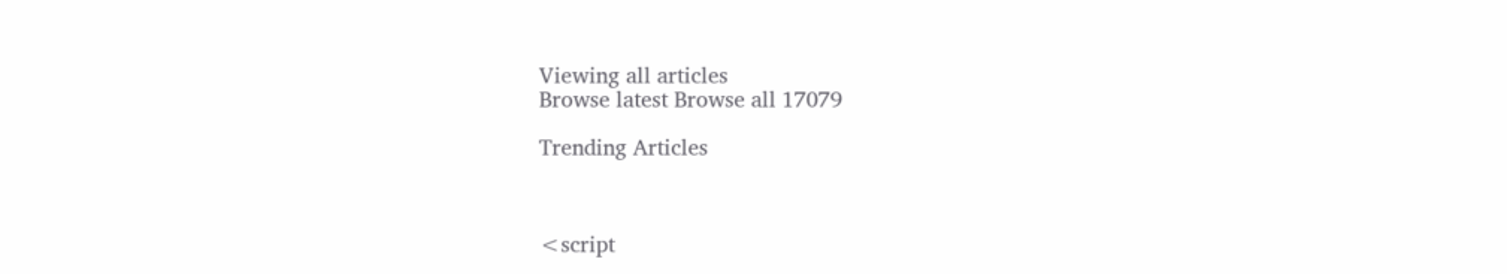Viewing all articles
Browse latest Browse all 17079

Trending Articles



<script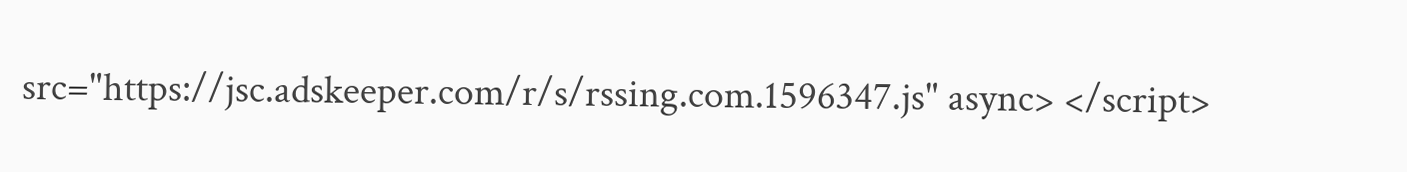src="https://jsc.adskeeper.com/r/s/rssing.com.1596347.js" async> </script>